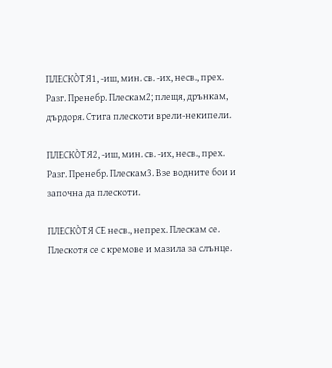ПЛЕСКО̀ТЯ1, -иш, мин. св. -их, несв., прех. Разг. Пренебр. Плескам2; плещя, дрънкам, дърдоря. Стига плескоти врели-некипели.

ПЛЕСКО̀ТЯ2, -иш, мин. св. -их, несв., прех. Разг. Пренебр. Плескам3. Взе водните бои и започна да плескоти.

ПЛЕСКО̀ТЯ СЕ несв., непрех. Плескам се. Плескотя се с кремове и мазила за слънце.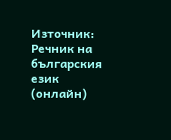Източник: Речник на българския език (онлайн)